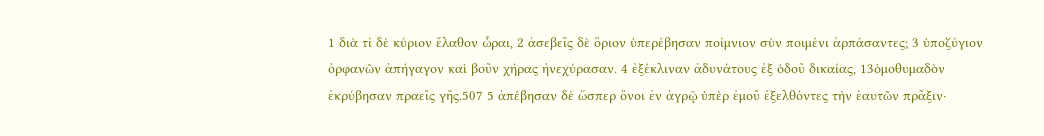1 διὰ τί δὲ κύριον ἔλαθον ὧραι, 2 ἀσεβεῖς δὲ ὅριον ὑπερέβησαν ποίμνιον σὺν ποιμένι ἁρπάσαντες; 3 ὑποζύγιον ὀρφανῶν ἀπήγαγον καὶ βοῦν χήρας ἠνεχύρασαν. 4 ἐξέκλιναν ἀδυνάτους ἐξ ὁδοῦ δικαίας, 13ὁμοθυμαδὸν ἐκρύβησαν πραεῖς γῆς.507 5 ἀπέβησαν δὲ ὥσπερ ὄνοι ἐν ἀγρῷ ὑπὲρ ἐμοῦ ἐξελθόντες τὴν ἑαυτῶν πρᾶξιν·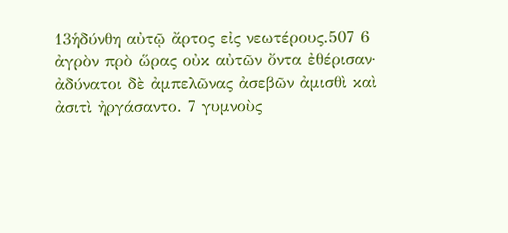13ἡδύνθη αὐτῷ ἄρτος εἰς νεωτέρους.507 6 ἀγρὸν πρὸ ὥρας οὐκ αὐτῶν ὄντα ἐθέρισαν· ἀδύνατοι δὲ ἀμπελῶνας ἀσεβῶν ἀμισθὶ καὶ ἀσιτὶ ἠργάσαντο. 7 γυμνοὺς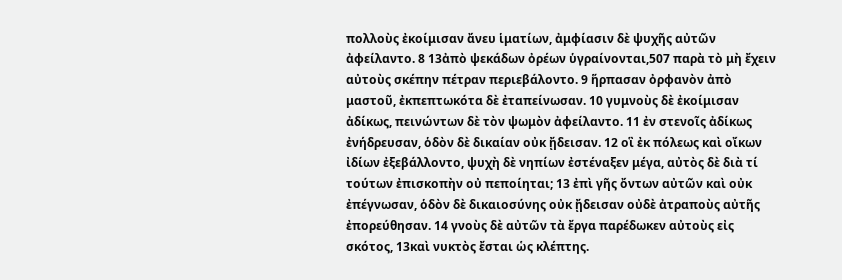πολλοὺς ἐκοίμισαν ἄνευ ἱματίων, ἀμφίασιν δὲ ψυχῆς αὐτῶν ἀφείλαντο. 8 13ἀπὸ ψεκάδων ὀρέων ὑγραίνονται,507 παρὰ τὸ μὴ ἔχειν αὐτοὺς σκέπην πέτραν περιεβάλοντο. 9 ἥρπασαν ὀρφανὸν ἀπὸ μαστοῦ, ἐκπεπτωκότα δὲ ἐταπείνωσαν. 10 γυμνοὺς δὲ ἐκοίμισαν ἀδίκως, πεινώντων δὲ τὸν ψωμὸν ἀφείλαντο. 11 ἐν στενοῖς ἀδίκως ἐνήδρευσαν, ὁδὸν δὲ δικαίαν οὐκ ᾔδεισαν. 12 οἳ ἐκ πόλεως καὶ οἴκων ἰδίων ἐξεβάλλοντο, ψυχὴ δὲ νηπίων ἐστέναξεν μέγα, αὐτὸς δὲ διὰ τί τούτων ἐπισκοπὴν οὐ πεποίηται; 13 ἐπὶ γῆς ὄντων αὐτῶν καὶ οὐκ ἐπέγνωσαν, ὁδὸν δὲ δικαιοσύνης οὐκ ᾔδεισαν οὐδὲ ἀτραποὺς αὐτῆς ἐπορεύθησαν. 14 γνοὺς δὲ αὐτῶν τὰ ἔργα παρέδωκεν αὐτοὺς εἰς σκότος, 13καὶ νυκτὸς ἔσται ὡς κλέπτης.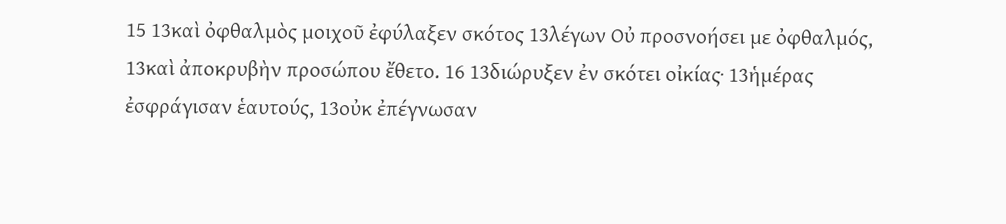15 13καὶ ὀφθαλμὸς μοιχοῦ ἐφύλαξεν σκότος 13λέγων Οὐ προσνοήσει με ὀφθαλμός, 13καὶ ἀποκρυβὴν προσώπου ἔθετο. 16 13διώρυξεν ἐν σκότει οἰκίας· 13ἡμέρας ἐσφράγισαν ἑαυτούς, 13οὐκ ἐπέγνωσαν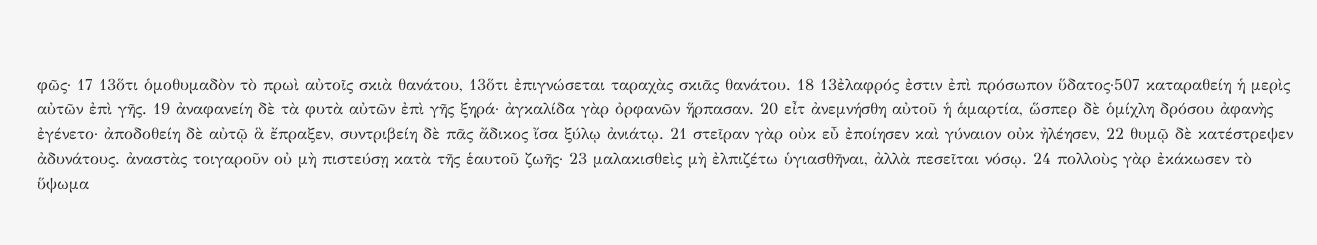φῶς· 17 13ὅτι ὁμοθυμαδὸν τὸ πρωὶ αὐτοῖς σκιὰ θανάτου, 13ὅτι ἐπιγνώσεται ταραχὰς σκιᾶς θανάτου. 18 13ἐλαφρός ἐστιν ἐπὶ πρόσωπον ὕδατος·507 καταραθείη ἡ μερὶς αὐτῶν ἐπὶ γῆς. 19 ἀναφανείη δὲ τὰ φυτὰ αὐτῶν ἐπὶ γῆς ξηρά· ἀγκαλίδα γὰρ ὀρφανῶν ἥρπασαν. 20 εἶτ ἀνεμνήσθη αὐτοῦ ἡ ἁμαρτία, ὥσπερ δὲ ὁμίχλη δρόσου ἀφανὴς ἐγένετο· ἀποδοθείη δὲ αὐτῷ ἃ ἔπραξεν, συντριβείη δὲ πᾶς ἄδικος ἴσα ξύλῳ ἀνιάτῳ. 21 στεῖραν γὰρ οὐκ εὖ ἐποίησεν καὶ γύναιον οὐκ ἠλέησεν, 22 θυμῷ δὲ κατέστρεψεν ἀδυνάτους. ἀναστὰς τοιγαροῦν οὐ μὴ πιστεύσῃ κατὰ τῆς ἑαυτοῦ ζωῆς· 23 μαλακισθεὶς μὴ ἐλπιζέτω ὑγιασθῆναι, ἀλλὰ πεσεῖται νόσῳ. 24 πολλοὺς γὰρ ἐκάκωσεν τὸ ὕψωμα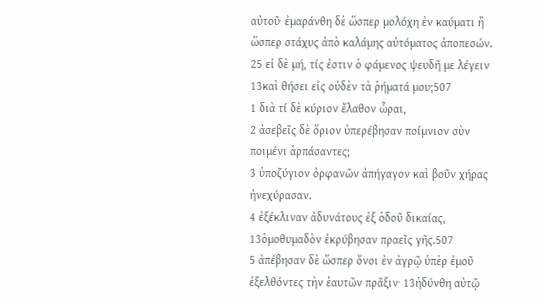αὐτοῦ· ἐμαράνθη δὲ ὥσπερ μολόχη ἐν καύματι ἢ ὥσπερ στάχυς ἀπὸ καλάμης αὐτόματος ἀποπεσών. 25 εἰ δὲ μή, τίς ἐστιν ὁ φάμενος ψευδῆ με λέγειν 13καὶ θήσει εἰς οὐδὲν τὰ ῥήματά μου;507
1 διὰ τί δὲ κύριον ἔλαθον ὧραι,
2 ἀσεβεῖς δὲ ὅριον ὑπερέβησαν ποίμνιον σὺν ποιμένι ἁρπάσαντες;
3 ὑποζύγιον ὀρφανῶν ἀπήγαγον καὶ βοῦν χήρας ἠνεχύρασαν.
4 ἐξέκλιναν ἀδυνάτους ἐξ ὁδοῦ δικαίας, 13ὁμοθυμαδὸν ἐκρύβησαν πραεῖς γῆς.507
5 ἀπέβησαν δὲ ὥσπερ ὄνοι ἐν ἀγρῷ ὑπὲρ ἐμοῦ ἐξελθόντες τὴν ἑαυτῶν πρᾶξιν· 13ἡδύνθη αὐτῷ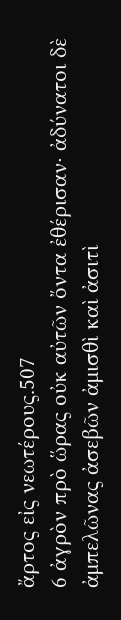ἄρτος εἰς νεωτέρους.507
6 ἀγρὸν πρὸ ὥρας οὐκ αὐτῶν ὄντα ἐθέρισαν· ἀδύνατοι δὲ ἀμπελῶνας ἀσεβῶν ἀμισθὶ καὶ ἀσιτὶ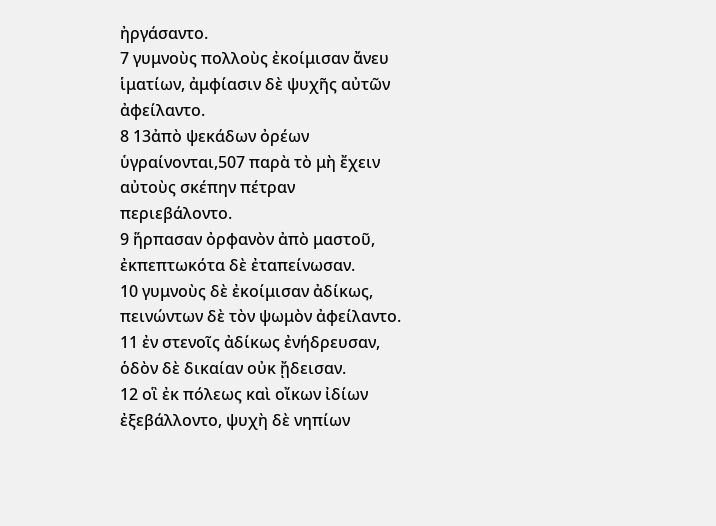ἠργάσαντο.
7 γυμνοὺς πολλοὺς ἐκοίμισαν ἄνευ ἱματίων, ἀμφίασιν δὲ ψυχῆς αὐτῶν ἀφείλαντο.
8 13ἀπὸ ψεκάδων ὀρέων ὑγραίνονται,507 παρὰ τὸ μὴ ἔχειν αὐτοὺς σκέπην πέτραν περιεβάλοντο.
9 ἥρπασαν ὀρφανὸν ἀπὸ μαστοῦ, ἐκπεπτωκότα δὲ ἐταπείνωσαν.
10 γυμνοὺς δὲ ἐκοίμισαν ἀδίκως, πεινώντων δὲ τὸν ψωμὸν ἀφείλαντο.
11 ἐν στενοῖς ἀδίκως ἐνήδρευσαν, ὁδὸν δὲ δικαίαν οὐκ ᾔδεισαν.
12 οἳ ἐκ πόλεως καὶ οἴκων ἰδίων ἐξεβάλλοντο, ψυχὴ δὲ νηπίων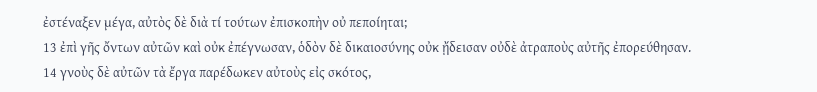ἐστέναξεν μέγα, αὐτὸς δὲ διὰ τί τούτων ἐπισκοπὴν οὐ πεποίηται;
13 ἐπὶ γῆς ὄντων αὐτῶν καὶ οὐκ ἐπέγνωσαν, ὁδὸν δὲ δικαιοσύνης οὐκ ᾔδεισαν οὐδὲ ἀτραποὺς αὐτῆς ἐπορεύθησαν.
14 γνοὺς δὲ αὐτῶν τὰ ἔργα παρέδωκεν αὐτοὺς εἰς σκότος,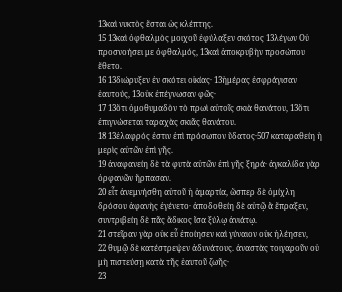13καὶ νυκτὸς ἔσται ὡς κλέπτης.
15 13καὶ ὀφθαλμὸς μοιχοῦ ἐφύλαξεν σκότος 13λέγων Οὐ προσνοήσει με ὀφθαλμός, 13καὶ ἀποκρυβὴν προσώπου ἔθετο.
16 13διώρυξεν ἐν σκότει οἰκίας· 13ἡμέρας ἐσφράγισαν ἑαυτούς, 13οὐκ ἐπέγνωσαν φῶς·
17 13ὅτι ὁμοθυμαδὸν τὸ πρωὶ αὐτοῖς σκιὰ θανάτου, 13ὅτι ἐπιγνώσεται ταραχὰς σκιᾶς θανάτου.
18 13ἐλαφρός ἐστιν ἐπὶ πρόσωπον ὕδατος·507 καταραθείη ἡ μερὶς αὐτῶν ἐπὶ γῆς.
19 ἀναφανείη δὲ τὰ φυτὰ αὐτῶν ἐπὶ γῆς ξηρά· ἀγκαλίδα γὰρ ὀρφανῶν ἥρπασαν.
20 εἶτ ἀνεμνήσθη αὐτοῦ ἡ ἁμαρτία, ὥσπερ δὲ ὁμίχλη δρόσου ἀφανὴς ἐγένετο· ἀποδοθείη δὲ αὐτῷ ἃ ἔπραξεν, συντριβείη δὲ πᾶς ἄδικος ἴσα ξύλῳ ἀνιάτῳ.
21 στεῖραν γὰρ οὐκ εὖ ἐποίησεν καὶ γύναιον οὐκ ἠλέησεν,
22 θυμῷ δὲ κατέστρεψεν ἀδυνάτους. ἀναστὰς τοιγαροῦν οὐ μὴ πιστεύσῃ κατὰ τῆς ἑαυτοῦ ζωῆς·
23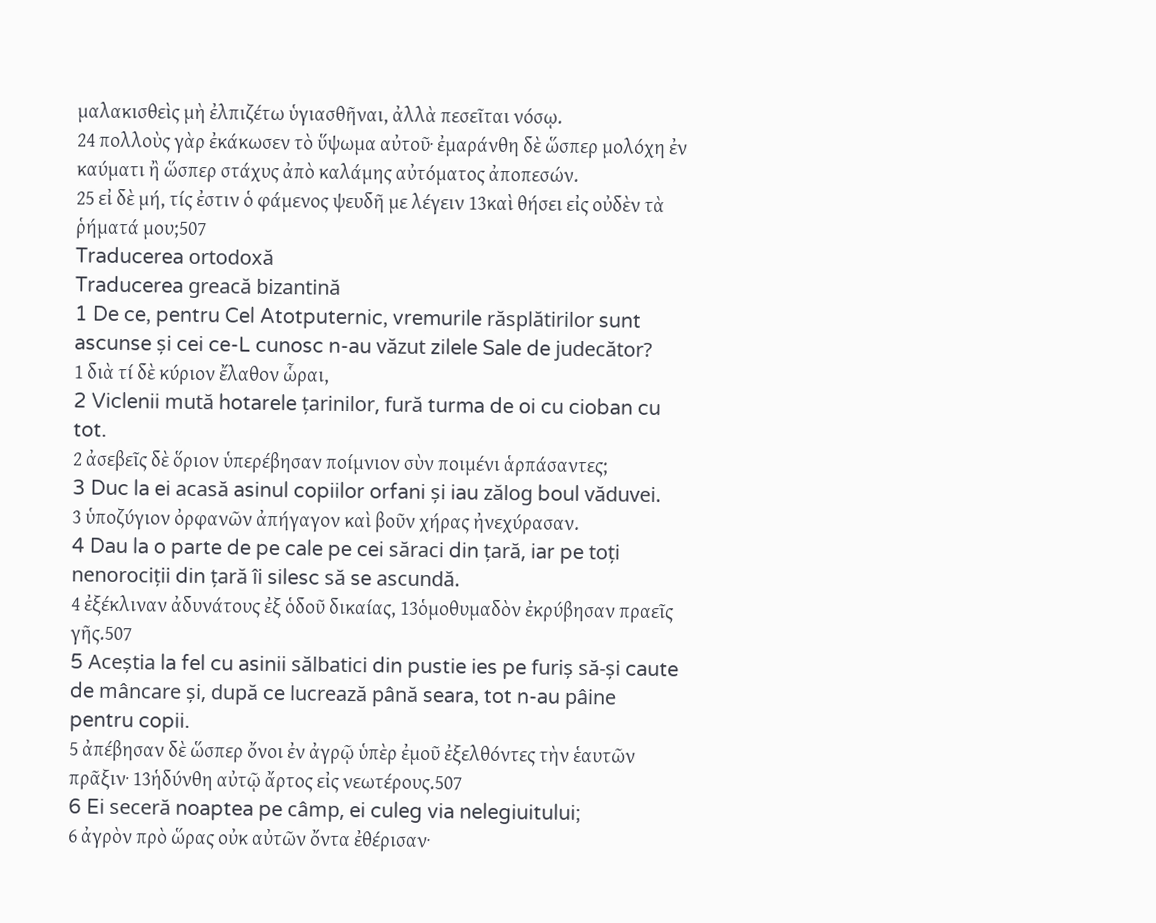μαλακισθεὶς μὴ ἐλπιζέτω ὑγιασθῆναι, ἀλλὰ πεσεῖται νόσῳ.
24 πολλοὺς γὰρ ἐκάκωσεν τὸ ὕψωμα αὐτοῦ· ἐμαράνθη δὲ ὥσπερ μολόχη ἐν καύματι ἢ ὥσπερ στάχυς ἀπὸ καλάμης αὐτόματος ἀποπεσών.
25 εἰ δὲ μή, τίς ἐστιν ὁ φάμενος ψευδῆ με λέγειν 13καὶ θήσει εἰς οὐδὲν τὰ ῥήματά μου;507
Traducerea ortodoxă
Traducerea greacă bizantină
1 De ce, pentru Cel Atotputernic, vremurile răsplătirilor sunt ascunse și cei ce-L cunosc n-au văzut zilele Sale de judecător?
1 διὰ τί δὲ κύριον ἔλαθον ὧραι,
2 Viclenii mută hotarele țarinilor, fură turma de oi cu cioban cu tot.
2 ἀσεβεῖς δὲ ὅριον ὑπερέβησαν ποίμνιον σὺν ποιμένι ἁρπάσαντες;
3 Duc la ei acasă asinul copiilor orfani și iau zălog boul văduvei.
3 ὑποζύγιον ὀρφανῶν ἀπήγαγον καὶ βοῦν χήρας ἠνεχύρασαν.
4 Dau la o parte de pe cale pe cei săraci din țară, iar pe toți nenorociții din țară îi silesc să se ascundă.
4 ἐξέκλιναν ἀδυνάτους ἐξ ὁδοῦ δικαίας, 13ὁμοθυμαδὸν ἐκρύβησαν πραεῖς γῆς.507
5 Aceștia la fel cu asinii sălbatici din pustie ies pe furiș să-și caute de mâncare și, după ce lucrează până seara, tot n-au pâine pentru copii.
5 ἀπέβησαν δὲ ὥσπερ ὄνοι ἐν ἀγρῷ ὑπὲρ ἐμοῦ ἐξελθόντες τὴν ἑαυτῶν πρᾶξιν· 13ἡδύνθη αὐτῷ ἄρτος εἰς νεωτέρους.507
6 Ei seceră noaptea pe câmp, ei culeg via nelegiuitului;
6 ἀγρὸν πρὸ ὥρας οὐκ αὐτῶν ὄντα ἐθέρισαν·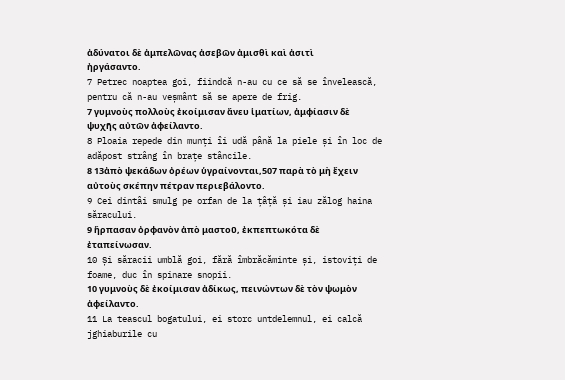ἀδύνατοι δὲ ἀμπελῶνας ἀσεβῶν ἀμισθὶ καὶ ἀσιτὶ ἠργάσαντο.
7 Petrec noaptea goi, fiindcă n-au cu ce să se învelească, pentru că n-au veșmânt să se apere de frig.
7 γυμνοὺς πολλοὺς ἐκοίμισαν ἄνευ ἱματίων, ἀμφίασιν δὲ ψυχῆς αὐτῶν ἀφείλαντο.
8 Ploaia repede din munți îi udă până la piele și în loc de adăpost strâng în brațe stâncile.
8 13ἀπὸ ψεκάδων ὀρέων ὑγραίνονται,507 παρὰ τὸ μὴ ἔχειν αὐτοὺς σκέπην πέτραν περιεβάλοντο.
9 Cei dintâi smulg pe orfan de la țâță și iau zălog haina săracului.
9 ἥρπασαν ὀρφανὸν ἀπὸ μαστοῦ, ἐκπεπτωκότα δὲ ἐταπείνωσαν.
10 Și săracii umblă goi, fără îmbrăcăminte și, istoviți de foame, duc în spinare snopii.
10 γυμνοὺς δὲ ἐκοίμισαν ἀδίκως, πεινώντων δὲ τὸν ψωμὸν ἀφείλαντο.
11 La teascul bogatului, ei storc untdelemnul, ei calcă jghiaburile cu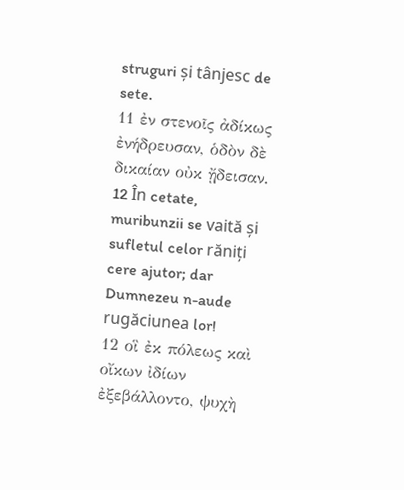struguri și tânjesc de sete.
11 ἐν στενοῖς ἀδίκως ἐνήδρευσαν, ὁδὸν δὲ δικαίαν οὐκ ᾔδεισαν.
12 În cetate, muribunzii se vaită și sufletul celor răniți cere ajutor; dar Dumnezeu n-aude rugăciunea lor!
12 οἳ ἐκ πόλεως καὶ οἴκων ἰδίων ἐξεβάλλοντο, ψυχὴ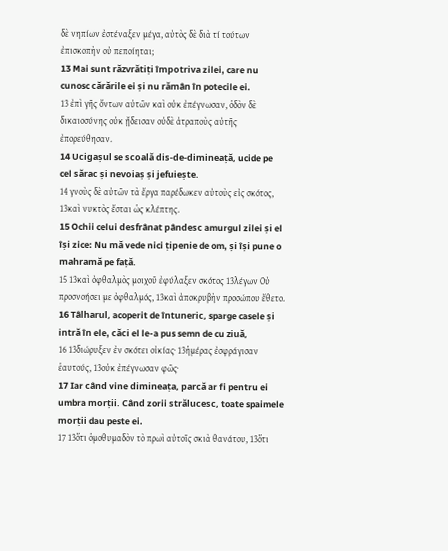δὲ νηπίων ἐστέναξεν μέγα, αὐτὸς δὲ διὰ τί τούτων ἐπισκοπὴν οὐ πεποίηται;
13 Mai sunt răzvrătiți împotriva zilei, care nu cunosc cărările ei și nu rămân în potecile ei.
13 ἐπὶ γῆς ὄντων αὐτῶν καὶ οὐκ ἐπέγνωσαν, ὁδὸν δὲ δικαιοσύνης οὐκ ᾔδεισαν οὐδὲ ἀτραποὺς αὐτῆς ἐπορεύθησαν.
14 Ucigașul se scoală dis-de-dimineață, ucide pe cel sărac și nevoiaș și jefuiește.
14 γνοὺς δὲ αὐτῶν τὰ ἔργα παρέδωκεν αὐτοὺς εἰς σκότος, 13καὶ νυκτὸς ἔσται ὡς κλέπτης.
15 Ochii celui desfrânat pândesc amurgul zilei și el își zice: Nu mă vede nici țipenie de om, și își pune o mahramă pe față.
15 13καὶ ὀφθαλμὸς μοιχοῦ ἐφύλαξεν σκότος 13λέγων Οὐ προσνοήσει με ὀφθαλμός, 13καὶ ἀποκρυβὴν προσώπου ἔθετο.
16 Tâlharul, acoperit de întuneric, sparge casele și intră în ele, căci el le-a pus semn de cu ziuă,
16 13διώρυξεν ἐν σκότει οἰκίας· 13ἡμέρας ἐσφράγισαν ἑαυτούς, 13οὐκ ἐπέγνωσαν φῶς·
17 Iar când vine dimineața, parcă ar fi pentru ei umbra morții. Când zorii strălucesc, toate spaimele morții dau peste ei.
17 13ὅτι ὁμοθυμαδὸν τὸ πρωὶ αὐτοῖς σκιὰ θανάτου, 13ὅτι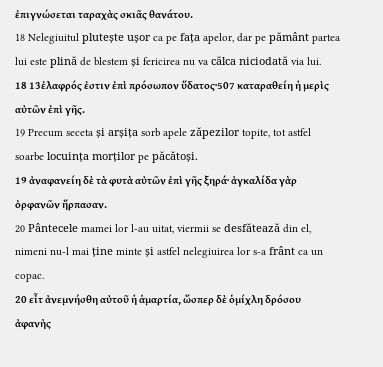ἐπιγνώσεται ταραχὰς σκιᾶς θανάτου.
18 Nelegiuitul plutește ușor ca pe fața apelor, dar pe pământ partea lui este plină de blestem și fericirea nu va călca niciodată via lui.
18 13ἐλαφρός ἐστιν ἐπὶ πρόσωπον ὕδατος·507 καταραθείη ἡ μερὶς αὐτῶν ἐπὶ γῆς.
19 Precum seceta și arșița sorb apele zăpezilor topite, tot astfel soarbe locuința morților pe păcătoși.
19 ἀναφανείη δὲ τὰ φυτὰ αὐτῶν ἐπὶ γῆς ξηρά· ἀγκαλίδα γὰρ ὀρφανῶν ἥρπασαν.
20 Pântecele mamei lor l-au uitat, viermii se desfătează din el, nimeni nu-l mai ține minte și astfel nelegiuirea lor s-a frânt ca un copac.
20 εἶτ ἀνεμνήσθη αὐτοῦ ἡ ἁμαρτία, ὥσπερ δὲ ὁμίχλη δρόσου ἀφανὴς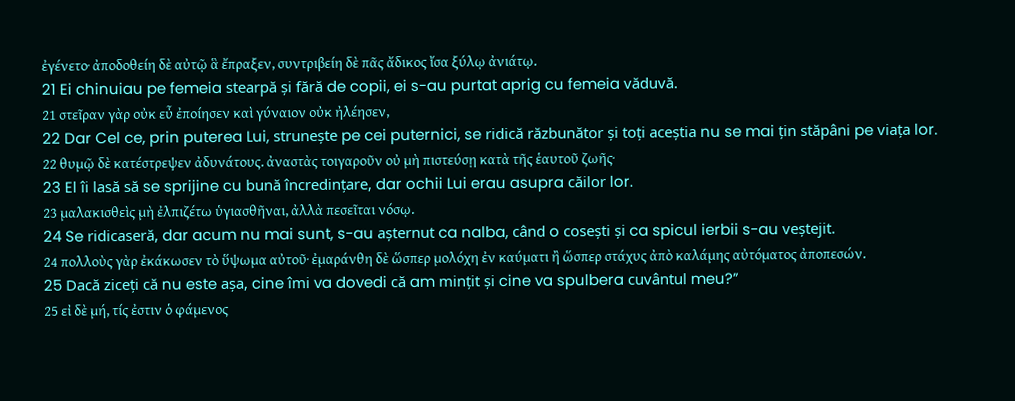ἐγένετο· ἀποδοθείη δὲ αὐτῷ ἃ ἔπραξεν, συντριβείη δὲ πᾶς ἄδικος ἴσα ξύλῳ ἀνιάτῳ.
21 Ei chinuiau pe femeia stearpă și fără de copii, ei s-au purtat aprig cu femeia văduvă.
21 στεῖραν γὰρ οὐκ εὖ ἐποίησεν καὶ γύναιον οὐκ ἠλέησεν,
22 Dar Cel ce, prin puterea Lui, strunește pe cei puternici, se ridică răzbunător și toți aceștia nu se mai țin stăpâni pe viața lor.
22 θυμῷ δὲ κατέστρεψεν ἀδυνάτους. ἀναστὰς τοιγαροῦν οὐ μὴ πιστεύσῃ κατὰ τῆς ἑαυτοῦ ζωῆς·
23 El îi lasă să se sprijine cu bună încredințare, dar ochii Lui erau asupra căilor lor.
23 μαλακισθεὶς μὴ ἐλπιζέτω ὑγιασθῆναι, ἀλλὰ πεσεῖται νόσῳ.
24 Se ridicaseră, dar acum nu mai sunt, s-au așternut ca nalba, când o cosești și ca spicul ierbii s-au veștejit.
24 πολλοὺς γὰρ ἐκάκωσεν τὸ ὕψωμα αὐτοῦ· ἐμαράνθη δὲ ὥσπερ μολόχη ἐν καύματι ἢ ὥσπερ στάχυς ἀπὸ καλάμης αὐτόματος ἀποπεσών.
25 Dacă ziceți că nu este așa, cine îmi va dovedi că am mințit și cine va spulbera cuvântul meu?”
25 εἰ δὲ μή, τίς ἐστιν ὁ φάμενος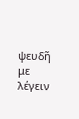ψευδῆ με λέγειν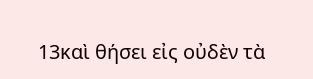13καὶ θήσει εἰς οὐδὲν τὰ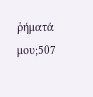ῥήματά μου;507